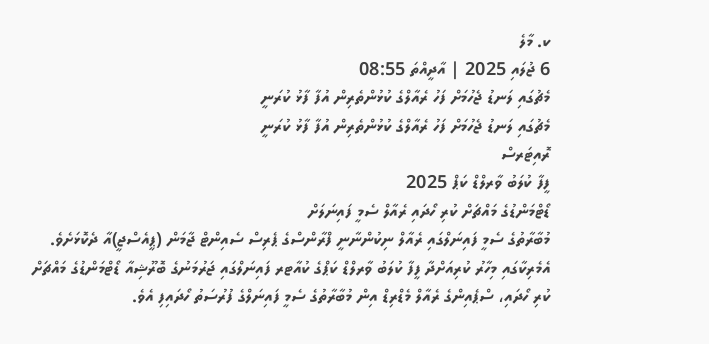ކ. މާލެ
6 ޖުލައި 2025 | އާދީއްތަ 08:55
މެޗުގައި ލަނޑު ޖެހުމަށް ފަހު ރެއާލްގެ ކުޅުންތެރިން އުފާ ފާޅު ކުރަނީ
މެޗުގައި ލަނޑު ޖެހުމަށް ފަހު ރެއާލްގެ ކުޅުންތެރިން އުފާ ފާޅު ކުރަނީ
ރޮއިޓަރސް
ފީފާ ކުލަބު ވާރލްޑް ކަޕް 2025
ޑޯޓްމަންޑުގެ މައްޗަށް ކުރި ހޯދައި ރެއާލް ސެމީ ފައިނަލަށް
މުބާރާތުގެ ސެމީ ފައިނަލްގައި ރެއާލް ނިކުންނާނީ ފްރާންސްގެ ޕެރިސް ސެއިންޓް ޖާމަން (ޕީއެސްޖީ)އާ ދެކޮޅަށެވެ.
އެމެރިކާގައި މިހާރު ކުރިއަށްދާ ފީފާ ކުލަބު ވާރލްޑް ކަޕްގެ ކުއާޓރ ފައިނަލްގައި ޖަރުމަނުގެ ބޮރޫޝިއާ ޑޯޓްމަންޑުގެ މައްޗަށް ކުރި ހޯދައި، ސްޕެއިންގެ ރެއާލް މެޑްރިޑް އިން މުބާރާތުގެ ސެމީ ފައިނަލްގެ ފުރުސަތު ހޯދައިފި އެވެ.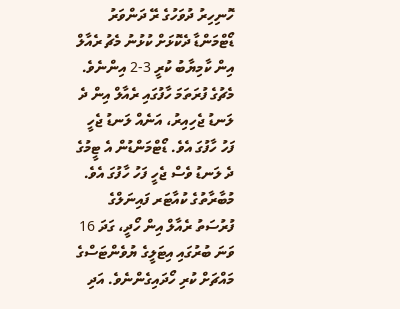ހޮނިހިރު ދުވަހުގެ ރޭ ދަންވަރު ޑޯޓްމަންޑާ ދެކޮޅަށް ކުޅުނު މެޗު ރެއާލް އިން ކާމިޔާބު ކުރީ 3-2 އިންނެވެ. މެޗުގެ ފުރަތަމަ ހާފުގައި ރެއާލް އިން ދެ ލަނޑު ޖެހިއިރު، އަނެއް ލަނޑު ޖެހީ ފަހު ހާފުގަ އެވެ. ޑޯޓްމަންޑުން އެ ޓީމުގެ ދެ ލަނޑު ވެސް ޖެހީ ފަހު ހާފުގަ އެވެ.
މުބާރާތުގެ ކުއާޓަރ ފައިނަލްގެ ފުރުސަތު ރެއާލް އިން ހޯދީ، ގަދަ 16 ވަނަ ބުރުގައި އިޓަލީގެ ޔުވެންޓަސްގެ މައްޗަށް ކުރި ހޯދައިގެންނެވެ. އަދި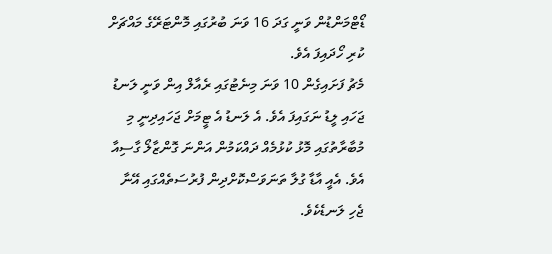ޑޯޓްމަންޑުން ވަނީ ގަދަ 16 ވަނަ ބުރުގައި މޮންޓަރޭގެ މައްޗަށް ކުރި ހޯދައިފަ އެވެ.
މެޗު ފަށައިގެން 10 ވަނަ މިނެޓުގައި ރެއާލް އިން ވަނީ ލަނޑު ޖަހައި ލީޑު ނަގައިފަ އެވެ. އެ ލަނޑު އެ ޓީމަށް ޖަހައިދިނީ މި މުބާރާތުގައި މޮޅު ކުޅުމެއް ދައްކަމުން އަންނަ ގޮންޒާލޯ ގާސިއާ އެވެ. އެއީ އާޑާ ގުލާ ތަނަވަސްކޮށްދިން ފުރުސަތެއްގައި އޭނާ ޖެހި ލަނޑެކެވެ.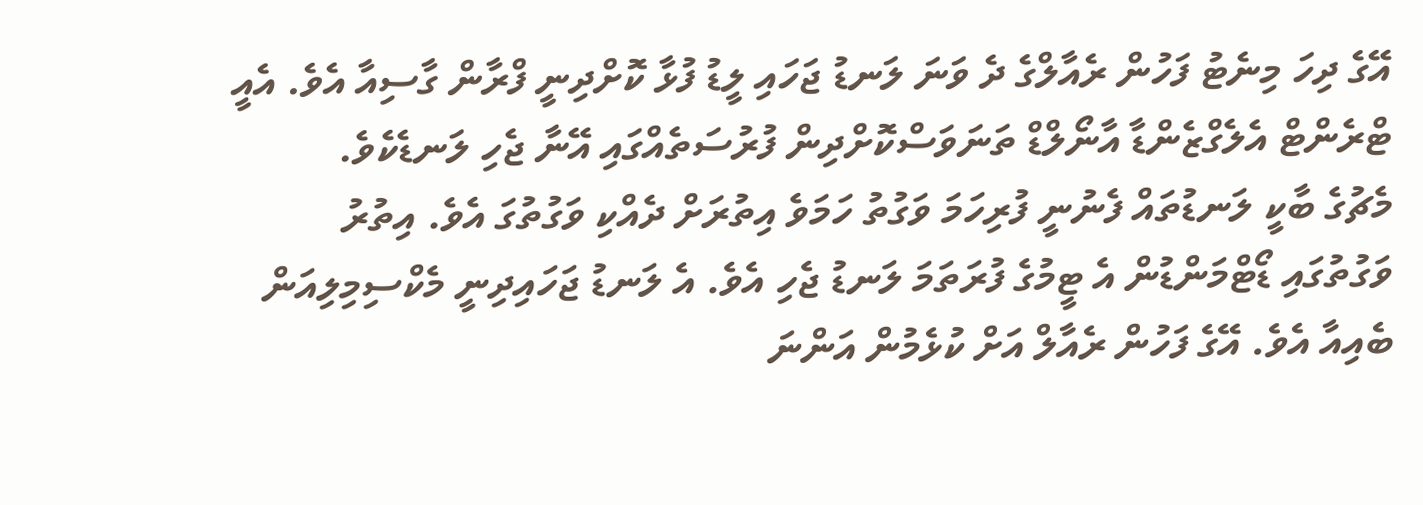އޭގެ ދިހަ މިނެޓު ފަހުން ރެއާލްގެ ދެ ވަނަ ލަނޑު ޖަހައި ލީޑު ފުޅާ ކޮށްދިނީ ފްރާން ގާސިއާ އެވެ. އެއީ ޓްރެންޓް އެލެގްޒެންޑާ އާނޯލްޑް ތަނަވަސްކޮށްދިން ފުރުސަތެއްގައި އޭނާ ޖެހި ލަނޑެކެވެ.
މެޗުގެ ބާކީ ލަނޑުތައް ފެނުނީ ފުރިހަމަ ވަގުތު ހަމަވެ އިތުރަށް ދެއްކި ވަގުތުގަ އެވެ. އިތުރު ވަގުތުގައި ޑޯޓްމަންޑުން އެ ޓީމުގެ ފުރަތަމަ ލަނޑު ޖެހި އެވެ. އެ ލަނޑު ޖަހައިދިނީ މެކްސިމިލިއަން ބެއިއާ އެވެ. އޭގެ ފަހުން ރެއާލް އަށް ކުޅެމުން އަންނަ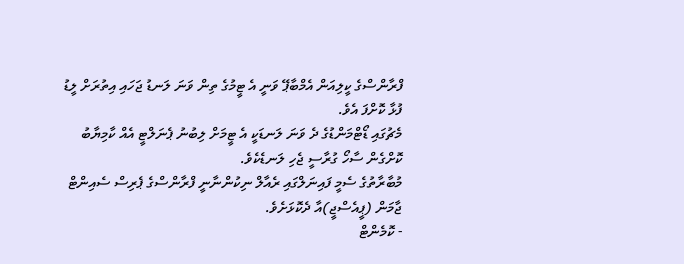ފްރާންސްގެ ކީލިއަން އެމްބާޕޭ ވަނީ އެ ޓީމުގެ ތިން ވަނަ ލަނޑު ޖަހައި އިތުރަށް ލީޑު ފުޅާ ކޮށްފަ އެވެ.
މެޗުގައި ޑޯޓްމަންޑުގެ ދެ ވަނަ ލަނޑަކީ އެ ޓީމަށް ލިބުނު ޕެނަލްޓީ އެއް ކާމިޔާބު ކޮށްގެން ސާހޯ ގުރާސީ ޖެހި ލަނޑެކެވެ.
މުބާރާތުގެ ސެމީ ފައިނަލްގައި ރެއާލް ނިކުންނާނީ ފްރާންސްގެ ޕެރިސް ސެއިންޓް ޖާމަން (ޕީއެސްޖީ)އާ ދެކޮޅަށެވެ.
- ކޮމެންޓް